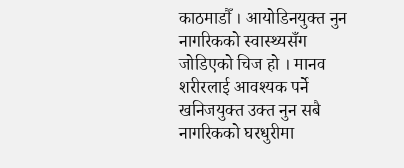काठमाडौँ । आयोडिनयुक्त नुन नागरिकको स्वास्थ्यसँग जोडिएको चिज हो । मानव शरीरलाई आवश्यक पर्ने खनिजयुक्त उक्त नुन सबै नागरिकको घरधुरीमा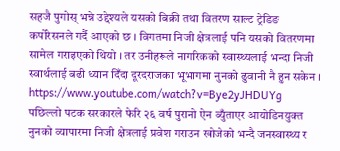सहजै पुगोस् भन्ने उद्देश्यले यसको बिक्री तथा वितरण साल्ट ट्रेडिङ कर्पोरेसनले गर्दै आएको छ । विगतमा निजी क्षेत्रलाई पनि यसको वितरणमा सामेल गराइएको थियो । तर उनीहरूले नागरिकको स्वास्थ्यलाई भन्दा निजी स्वार्थलाई बढी ध्यान दिँदा दूरदराजका भूभागमा नुनको ढुवानी नै हुन सकेन ।
https://www.youtube.com/watch?v=Bye2yJHDUYg
पछिल्लो पटक सरकारले फेरि २६ वर्ष पुरानो ऐन ब्युँताएर आयोडिनयुक्त नुनको व्यापारमा निजी क्षेत्रलाई प्रवेश गराउन खोजेको भन्दै जनस्वास्थ्य र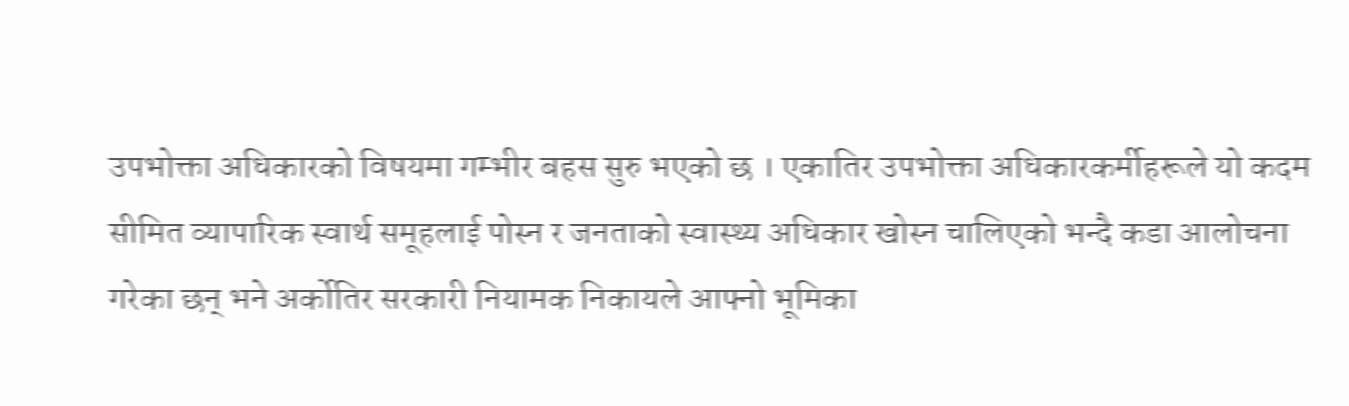उपभोक्ता अधिकारको विषयमा गम्भीर बहस सुरु भएको छ । एकातिर उपभोक्ता अधिकारकर्मीहरूले यो कदम सीमित व्यापारिक स्वार्थ समूहलाई पोस्न र जनताको स्वास्थ्य अधिकार खोस्न चालिएको भन्दै कडा आलोचना गरेका छन् भने अर्कोतिर सरकारी नियामक निकायले आफ्नो भूमिका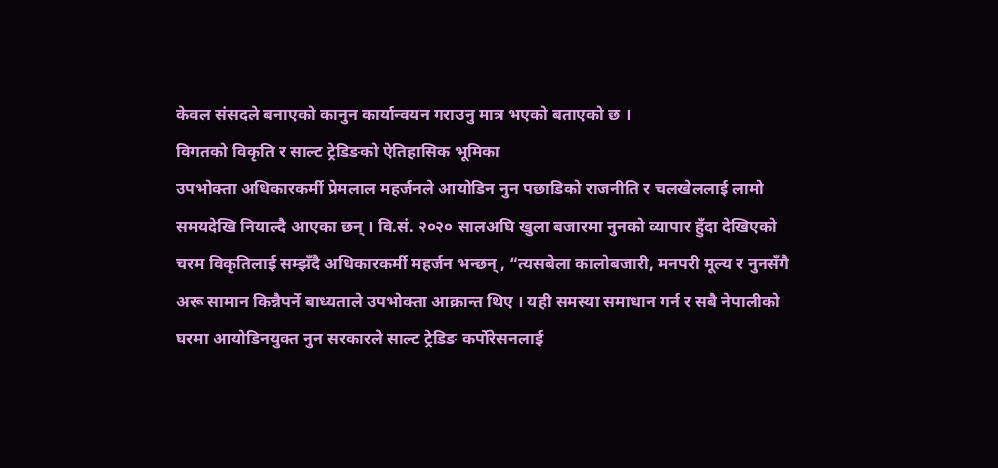केवल संसदले बनाएको कानुन कार्यान्वयन गराउनु मात्र भएको बताएको छ ।
विगतको विकृति र साल्ट ट्रेडिङको ऐतिहासिक भूमिका
उपभोक्ता अधिकारकर्मी प्रेमलाल महर्जनले आयोडिन नुन पछाडिको राजनीति र चलखेललाई लामो समयदेखि नियाल्दै आएका छन् । वि.सं. २०२० सालअघि खुला बजारमा नुनको व्यापार हुँदा देखिएको चरम विकृतिलाई सम्झँदै अधिकारकर्मी महर्जन भन्छन्, “त्यसबेला कालोबजारी, मनपरी मूल्य र नुनसँगै अरू सामान किन्नैपर्ने बाध्यताले उपभोक्ता आक्रान्त थिए । यही समस्या समाधान गर्न र सबै नेपालीको घरमा आयोडिनयुक्त नुन सरकारले साल्ट ट्रेडिङ कर्पोरेसनलाई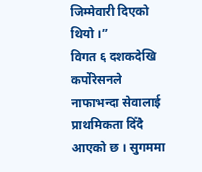जिम्मेवारी दिएको थियो ।”
विगत ६ दशकदेखि कर्पोरेसनले नाफाभन्दा सेवालाई प्राथमिकता दिँदै आएको छ । सुगममा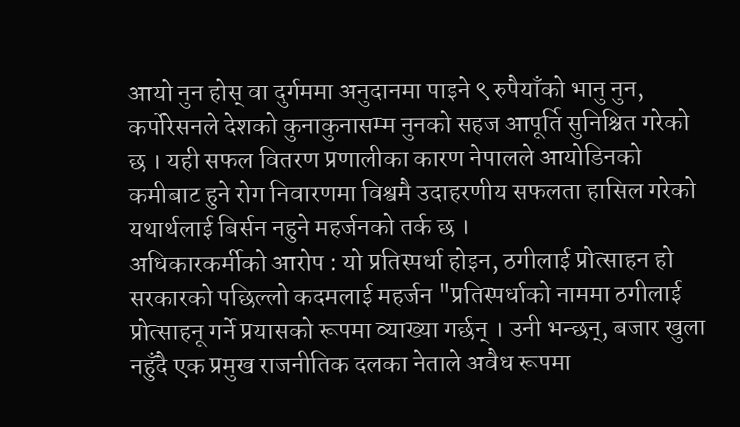आयो नुन होस् वा दुर्गममा अनुदानमा पाइने ९ रुपैयाँको भानु नुन, कर्पोरेसनले देशको कुनाकुनासम्म नुनको सहज आपूर्ति सुनिश्चित गरेको छ । यही सफल वितरण प्रणालीका कारण नेपालले आयोडिनको कमीबाट हुने रोग निवारणमा विश्वमै उदाहरणीय सफलता हासिल गरेको यथार्थलाई बिर्सन नहुने महर्जनको तर्क छ ।
अधिकारकर्मीको आरोप : यो प्रतिस्पर्धा होइन, ठगीलाई प्रोत्साहन हो
सरकारको पछिल्लो कदमलाई महर्जन "प्रतिस्पर्धाको नाममा ठगीलाई प्रोत्साहनू गर्ने प्रयासको रूपमा व्याख्या गर्छन् । उनी भन्छन्, बजार खुला नहुँदै एक प्रमुख राजनीतिक दलका नेताले अवैध रूपमा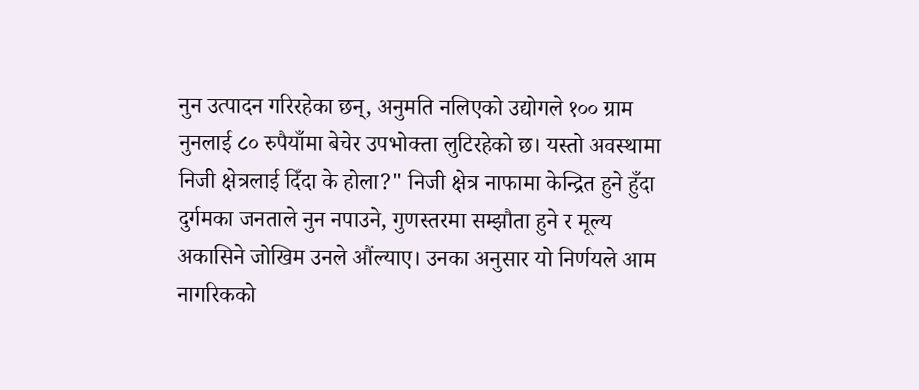नुन उत्पादन गरिरहेका छन्, अनुमति नलिएको उद्योगले १०० ग्राम नुनलाई ८० रुपैयाँमा बेचेर उपभोक्ता लुटिरहेको छ। यस्तो अवस्थामा निजी क्षेत्रलाई दिँदा के होला?" निजी क्षेत्र नाफामा केन्द्रित हुने हुँदा दुर्गमका जनताले नुन नपाउने, गुणस्तरमा सम्झौता हुने र मूल्य अकासिने जोखिम उनले औंल्याए। उनका अनुसार यो निर्णयले आम नागरिकको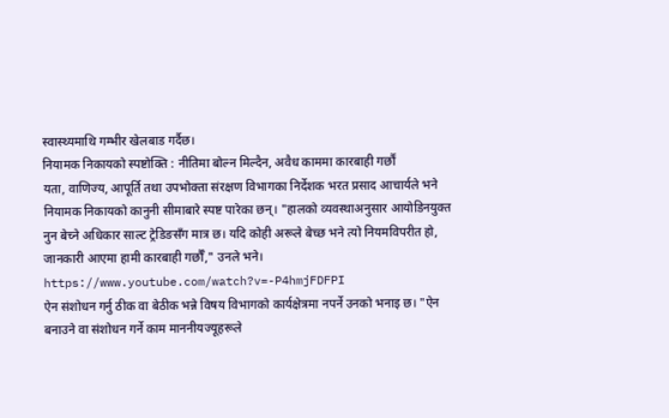स्वास्थ्यमाथि गम्भीर खेलबाड गर्दैछ।
नियामक निकायको स्पष्टोक्ति : नीतिमा बोल्न मिल्दैन, अवैध काममा कारबाही गर्छौं
यता, वाणिज्य, आपूर्ति तथा उपभोक्ता संरक्षण विभागका निर्देशक भरत प्रसाद आचार्यले भने नियामक निकायको कानुनी सीमाबारे स्पष्ट पारेका छन्। "हालको व्यवस्थाअनुसार आयोडिनयुक्त नुन बेच्ने अधिकार साल्ट ट्रेडिङसँग मात्र छ। यदि कोही अरूले बेच्छ भने त्यो नियमविपरीत हो, जानकारी आएमा हामी कारबाही गर्छौँ," उनले भने।
https://www.youtube.com/watch?v=-P4hmjFDFPI
ऐन संशोधन गर्नु ठीक वा बेठीक भन्ने विषय विभागको कार्यक्षेत्रमा नपर्ने उनको भनाइ छ। "ऐन बनाउने वा संशोधन गर्ने काम माननीयज्यूहरूले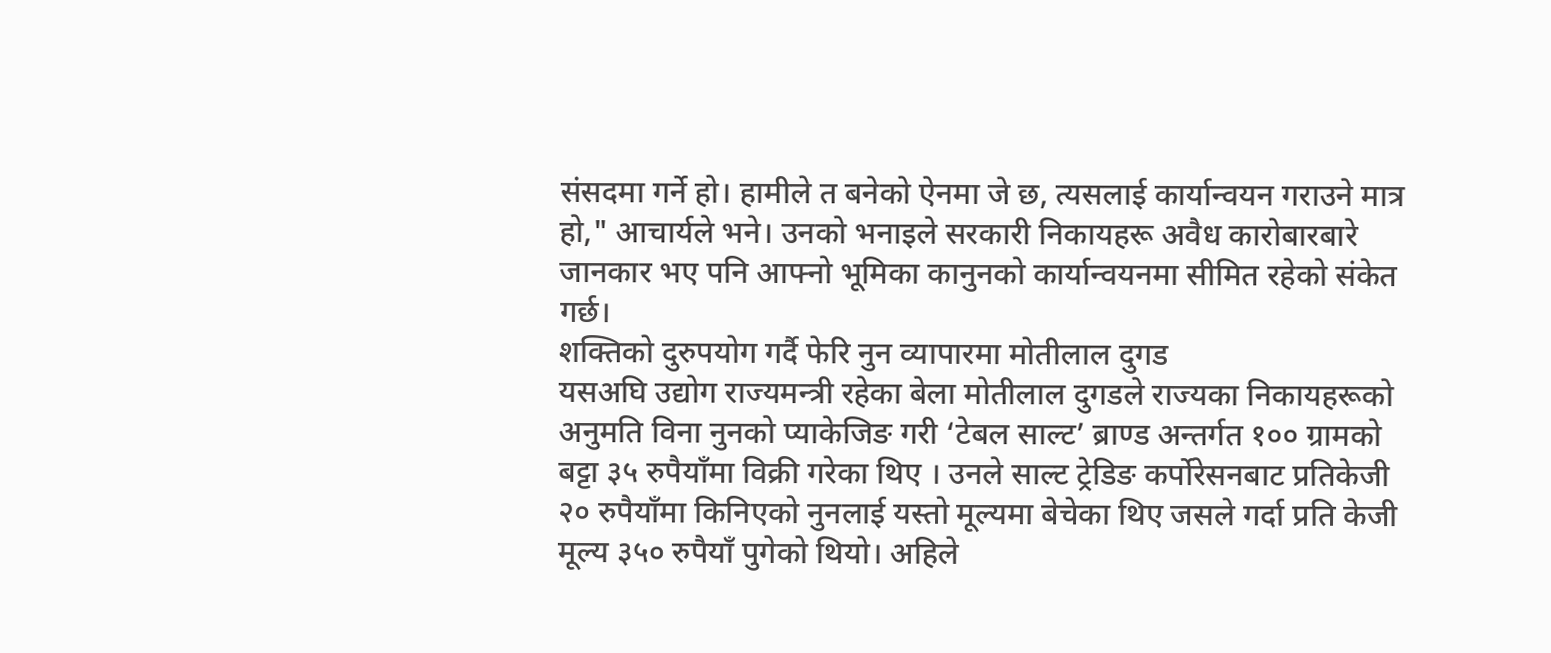संसदमा गर्ने हो। हामीले त बनेको ऐनमा जे छ, त्यसलाई कार्यान्वयन गराउने मात्र हो," आचार्यले भने। उनको भनाइले सरकारी निकायहरू अवैध कारोबारबारे जानकार भए पनि आफ्नो भूमिका कानुनको कार्यान्वयनमा सीमित रहेको संकेत गर्छ।
शक्तिको दुरुपयोग गर्दै फेरि नुन व्यापारमा मोतीलाल दुगड
यसअघि उद्योग राज्यमन्त्री रहेका बेला मोतीलाल दुगडले राज्यका निकायहरूको अनुमति विना नुनको प्याकेजिङ गरी ‘टेबल साल्ट’ ब्राण्ड अन्तर्गत १०० ग्रामको बट्टा ३५ रुपैयाँमा विक्री गरेका थिए । उनले साल्ट ट्रेडिङ कर्पोरेसनबाट प्रतिकेजी २० रुपैयाँमा किनिएको नुनलाई यस्तो मूल्यमा बेचेका थिए जसले गर्दा प्रति केजी मूल्य ३५० रुपैयाँ पुगेको थियो। अहिले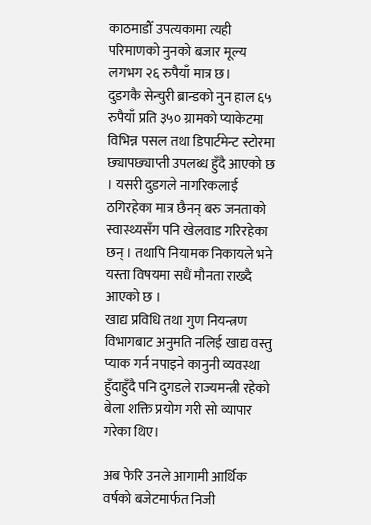काठमाडौँ उपत्यकामा त्यही परिमाणको नुनको बजार मूल्य लगभग २६ रुपैयाँ मात्र छ।
दुडगकै सेन्चुरी ब्रान्डको नुन हाल ६५ रुपैयाँ प्रति ३५० ग्रामको प्याकेटमा विभिन्न पसल तथा डिपार्टमेन्ट स्टोरमा छ्यापछ्याप्ती उपलब्ध हुँदै आएको छ । यसरी दुडगले नागरिकलाई ठगिरहेका मात्र छैनन् बरु जनताको स्वास्थ्यसँग पनि खेलवाड गरिरहेका छन् । तथापि नियामक निकायले भने यस्ता विषयमा सधैं मौनता राख्दै आएको छ ।
खाद्य प्रविधि तथा गुण नियन्त्रण विभागबाट अनुमति नलिई खाद्य वस्तु प्याक गर्न नपाइने कानुनी व्यवस्था हुँदाहुँदै पनि दुगडले राज्यमन्त्री रहेको बेला शक्ति प्रयोग गरी सो व्यापार गरेका थिए।

अब फेरि उनले आगामी आर्थिक वर्षको बजेटमार्फत निजी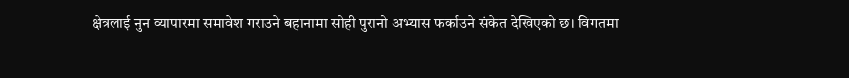क्षेत्रलाई नुन व्यापारमा समावेश गराउने बहानामा सोही पुरानो अभ्यास फर्काउने संकेत देखिएको छ। विगतमा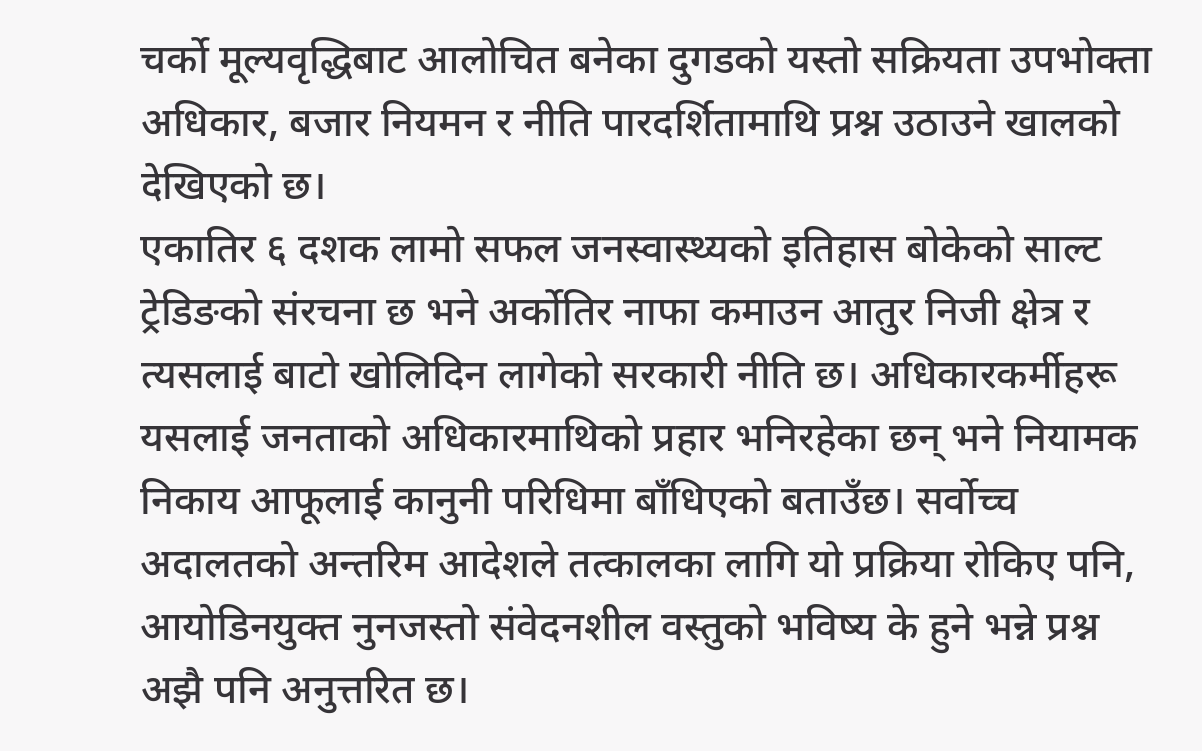चर्को मूल्यवृद्धिबाट आलोचित बनेका दुगडको यस्तो सक्रियता उपभोक्ता अधिकार, बजार नियमन र नीति पारदर्शितामाथि प्रश्न उठाउने खालको देखिएको छ।
एकातिर ६ दशक लामो सफल जनस्वास्थ्यको इतिहास बोकेको साल्ट ट्रेडिङको संरचना छ भने अर्कोतिर नाफा कमाउन आतुर निजी क्षेत्र र त्यसलाई बाटो खोलिदिन लागेको सरकारी नीति छ। अधिकारकर्मीहरू यसलाई जनताको अधिकारमाथिको प्रहार भनिरहेका छन् भने नियामक निकाय आफूलाई कानुनी परिधिमा बाँधिएको बताउँछ। सर्वोच्च अदालतको अन्तरिम आदेशले तत्कालका लागि यो प्रक्रिया रोकिए पनि, आयोडिनयुक्त नुनजस्तो संवेदनशील वस्तुको भविष्य के हुने भन्ने प्रश्न अझै पनि अनुत्तरित छ।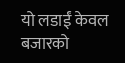यो लडाईं केवल बजारको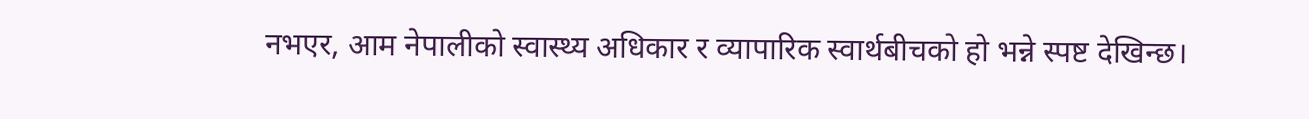नभएर, आम नेपालीको स्वास्थ्य अधिकार र व्यापारिक स्वार्थबीचको हो भन्ने स्पष्ट देखिन्छ।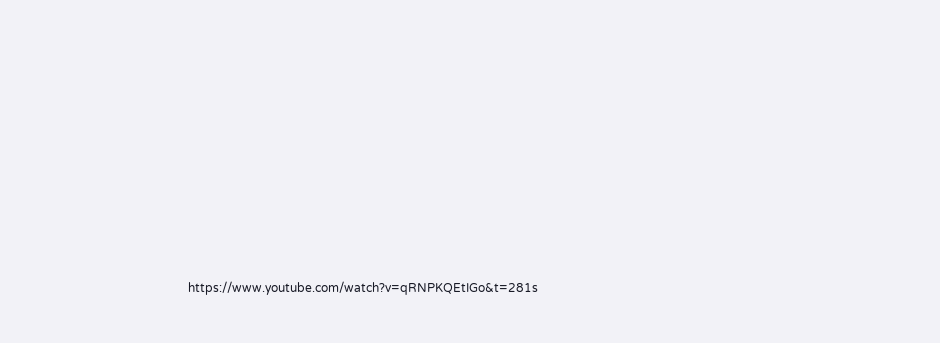https://www.youtube.com/watch?v=qRNPKQEtIGo&t=281s